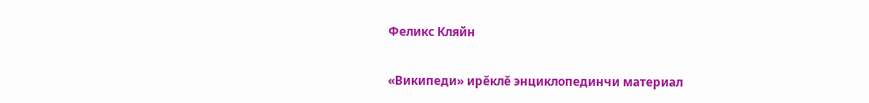Феликс Кляйн

«Википеди» ирĕклĕ энциклопединчи материал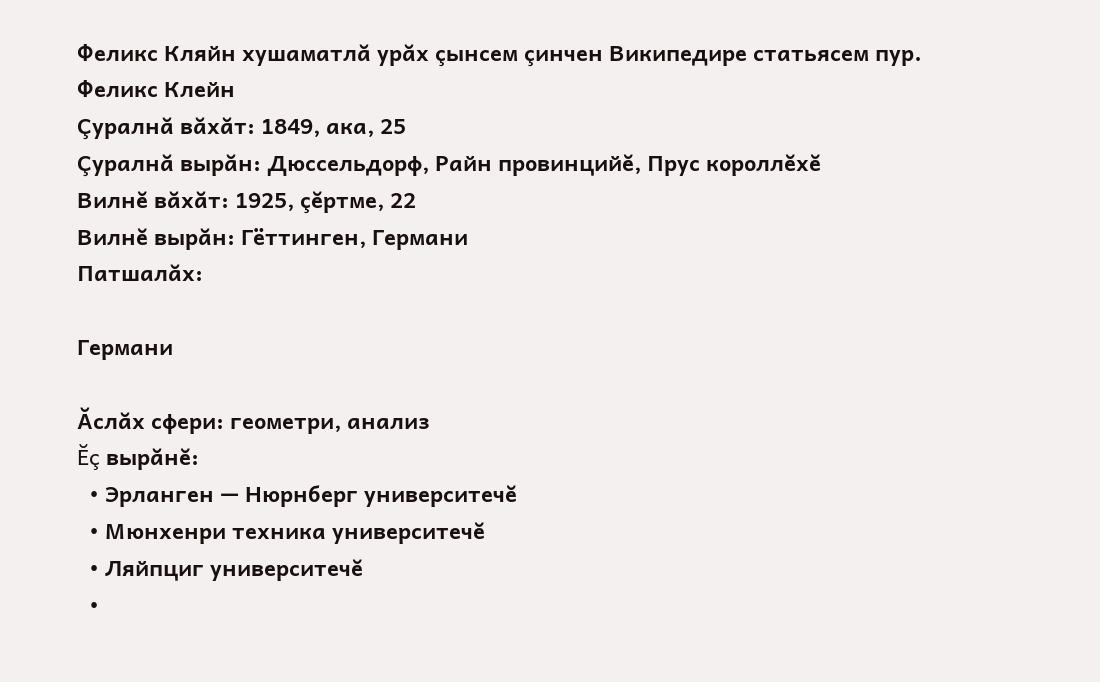Феликс Кляйн хушаматлă урăх çынсем çинчен Википедире статьясем пур.
Феликс Клейн
Çуралнă вăхăт: 1849, ака, 25
Çуралнă вырăн: Дюссельдорф, Райн провинцийĕ, Прус короллĕхĕ
Вилнĕ вăхăт: 1925, çĕртме, 22
Вилнĕ вырăн: Гёттинген, Германи
Патшалăх:

Германи

Ăслăх сфери: геометри, анализ
Ĕç вырăнĕ:
  • Эрланген — Нюрнберг университечĕ
  • Мюнхенри техника университечĕ
  • Ляйпциг университечĕ
  •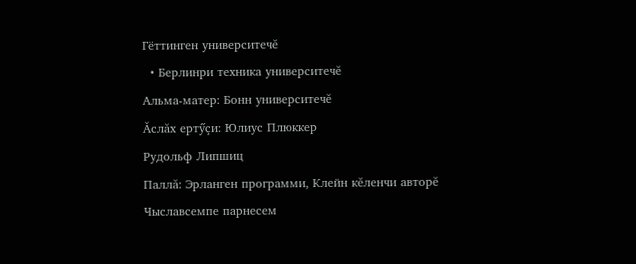Гёттинген университечĕ
  • Берлинри техника университечĕ
Альма-матер: Бонн университечĕ
Ăслăх ертӳçи: Юлиус Плюккер
Рудольф Липшиц
Паллă: Эрланген программи, Клейн кĕленчи авторĕ
Чыславсемпе парнесем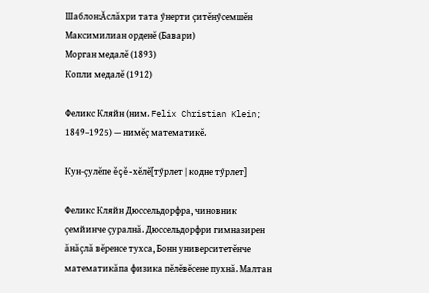Шаблон:Ăслăхри тата ӳнерти çитĕнӳсемшĕн Максимилиан орденĕ (Бавари)
Морган медалĕ (1893)
Копли медалĕ (1912)

Феликс Кляйн (ним. Felix Christian Klein; 1849–1925) — нимĕç математикĕ.

Кун-çулĕпе ĕçĕ-хĕлĕ[тӳрлет | кодне тӳрлет]

Феликс Кляйн Дюссельдорфра, чиновник çемйинче çуралнă. Дюссельдорфри гимназирен ăнăçлă вĕренсе тухса, Бонн университетĕнче математикăпа физика пĕлĕвĕсене пухнă. Малтан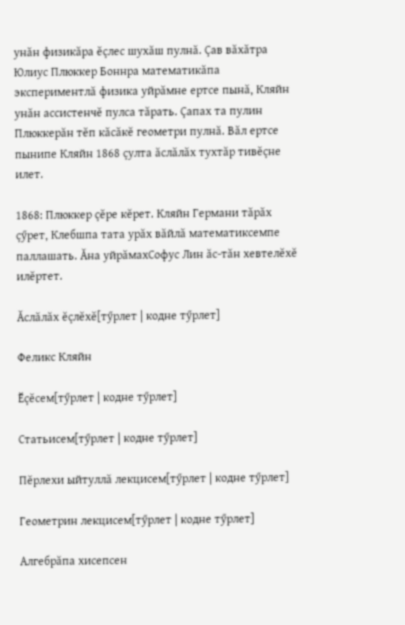унăн физикăра ĕçлес шухăш пулнă. Çав вăхăтра Юлиус Плюккер Боннра математикăпа экспериментлă физика уйрăмне ертсе пынă, Кляйн унăн ассистенчĕ пулса тăрать. Çапах та пулин Плюккерăн тĕп кăсăкĕ геометри пулнă. Вăл ертсе пынипе Кляйн 1868 çулта ăслăлăх тухтăр тивĕçне илет.

1868: Плюккер çĕре кĕрет. Кляйн Германи тăрăх çӳрет, Клебшпа тата урăх вăйлă математиксемпе паллашать. Ăна уйрăмахСофус Лин ăс-тăн хевтелĕхĕ илĕртет.

Ăслăлăх ĕçлĕхĕ[тӳрлет | кодне тӳрлет]

Феликс Кляйн

Ӗçĕсем[тӳрлет | кодне тӳрлет]

Статьисем[тӳрлет | кодне тӳрлет]

Пĕрлехи ыйтуллă лекцисем[тӳрлет | кодне тӳрлет]

Геометрин лекцисем[тӳрлет | кодне тӳрлет]

Алгебрăпа хисепсен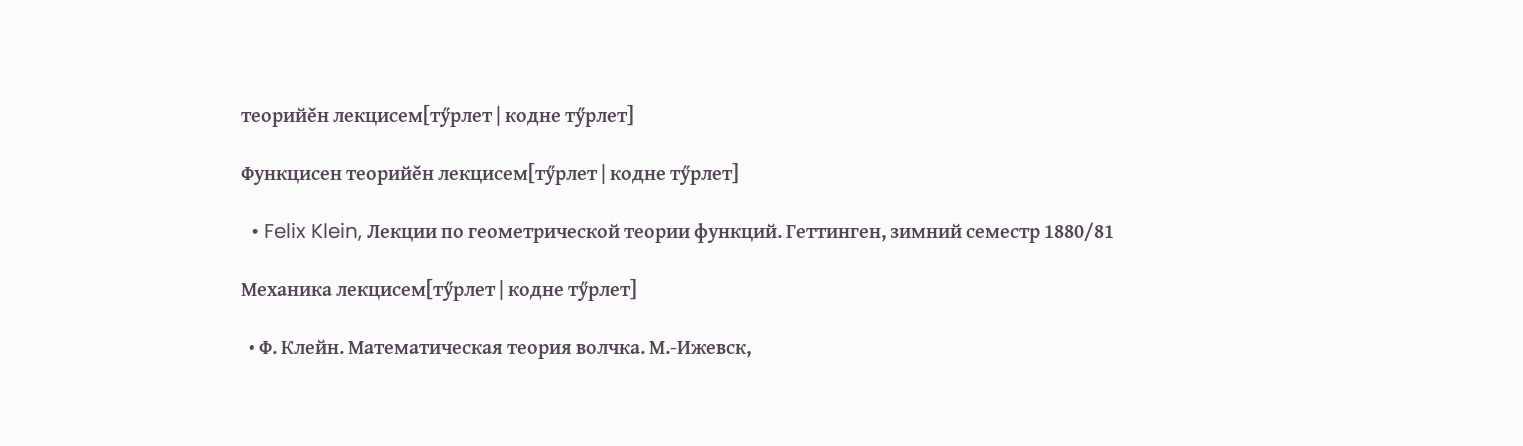теорийĕн лекцисем[тӳрлет | кодне тӳрлет]

Функцисен теорийĕн лекцисем[тӳрлет | кодне тӳрлет]

  • Felix Klein, Лекции по геометрической теории функций. Геттинген, зимний семестр 1880/81

Механика лекцисем[тӳрлет | кодне тӳрлет]

  • Ф. Клейн. Математическая теория волчка. М.-Ижевск,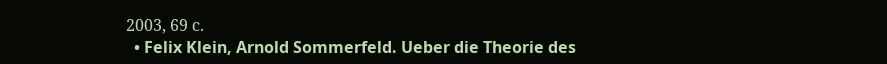2003, 69 с.
  • Felix Klein, Arnold Sommerfeld. Ueber die Theorie des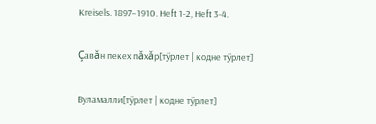Kreisels. 1897–1910. Heft 1-2, Heft 3-4.

Çавăн пекех пăхăр[тӳрлет | кодне тӳрлет]

Вуламалли[тӳрлет | кодне тӳрлет]